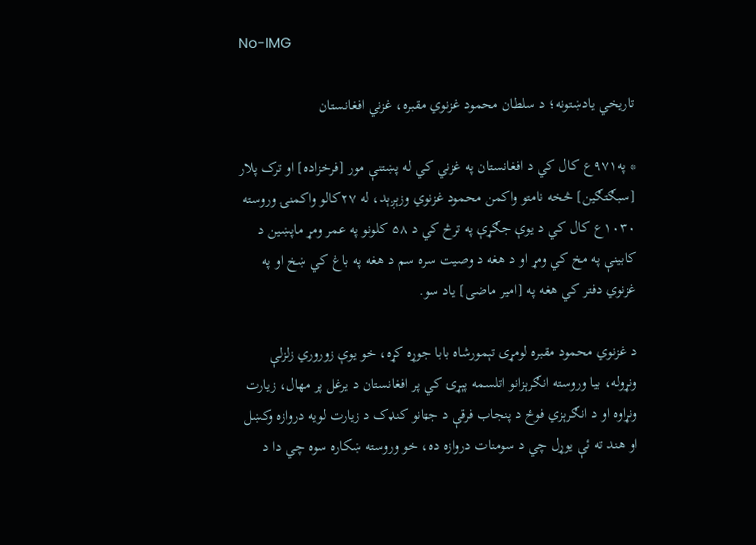No-IMG

تاريخي يادښتونه؛ د سلطان محمود غزنوي مقبره، غزني افغانستان

* په۹۷۱ع کال کي د افغانستان په غزني کي له پښتنې مور [فرخزاده] او ترک پلار [سبګتګين] څخه نامتو واکمن محمود غزنوي وزېږېد، له ۲۷کالو واکمنۍ وروسته ۱۰۳۰ع کال کي د يوې جګړې په ترڅ کي د ۵۸ کلونو په عمر ومړ ماپښين د کابينې په مخ کي ومړ او د هغه د وصيت سره سم د هغه په باغ کي ښخ او په غزنوي دفتر کي هغه په [امير ماضی] ياد سو.

د غزنوي محمود مقبره لومړی تېمورشاه بابا جوړه کړه، خو يوې زوروري زلزلې ونړوله، بيا وروسته انګرېزانو اتلسمه پېړۍ کي پر افغانستان د يرغل پر مهال، زيارت ونړاوه او د انګرېزي فوځ د پنجاب فرقې د جټانو کنډک د زيارت لويه دروازه وکښل او هند ته ئې يوړل چي د سومنات دروازه ده، خو وروسته ښکاره سوه چي دا د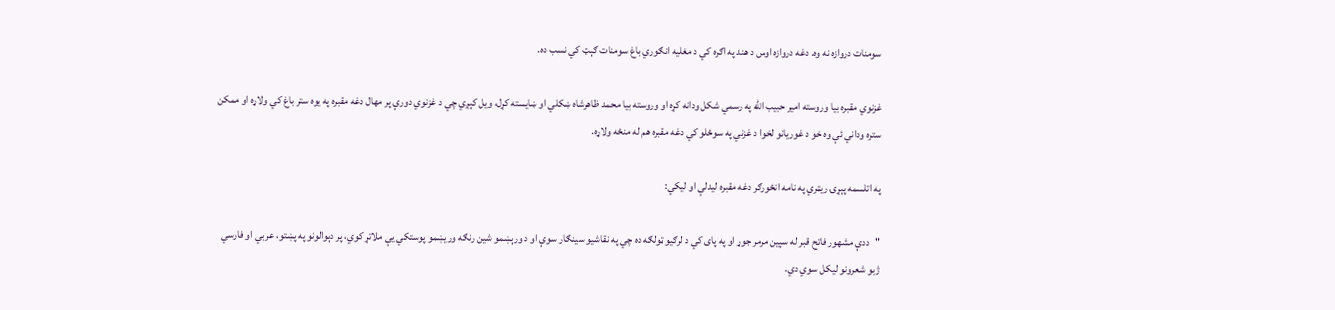سومنات دروازه نه وه. دغه دروازه اوس د هند په اګره کي د مغليه انګوري باغ سومنات ګېټ کي نسب ده.

غزنوي مقبره بيا وروسته امير حبيب الله په رسمي شکل ودانه کړه او وروسته بيا محمد ظاهرشاه ښکلي او ښايسته کړل، ويل کېږي چي د غزنوي دورې پر مهال دغه مقبره په يوه ستر باغ کي ولاړه او ممکن ستره وداني ئې وه خو د غوريانو لخوا د غزني په سوځلو کي دغه مقبره هم له منځه ولاړه.

په اتلسمه پېړۍ ريټري په نامه انځورګر دغه مقبره ليدلې او ليکي:

"ددې مشهور فاتح قبر له سپین مرمر جوړ او په پای کي د لرګیو ټولګه ده چي په نقاشيو سینګار سوې او د ورېښمو شین رنګه وریښمو پوستکي يې ملاتړ کوي، پر دېوالونو په پښتو، عربي او فارسي ژبو شعرونو لیکل سوي دي.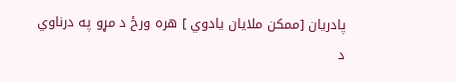پادريان [ممکن ملايان يادوي ] هره ورځ د مړو په درناوي د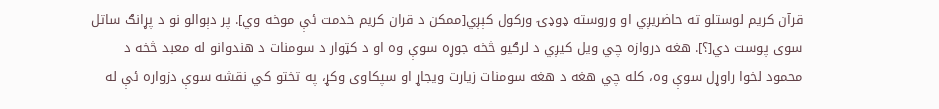قرآن کریم لوستلو ته حاضریږي او وروسته ډوډۍ ورکول کېږي[ممکن د قران کريم خدمت ئې موخه وي]. پر دېوالو نو د پړانګ ساتل سوی پوست دي[؟]. هغه دروازه چي ویل کیږي د لرګیو څخه جوړه سوې وه او د کټوار د سومنات د هندوانو له معبد څخه د محمود لخوا راوړل سوې وه، کله چي هغه د هغه سومنات زیارت ویجاړ او سپکاوی وکړ، په تختو کي نقشه سوې دزواره ئې له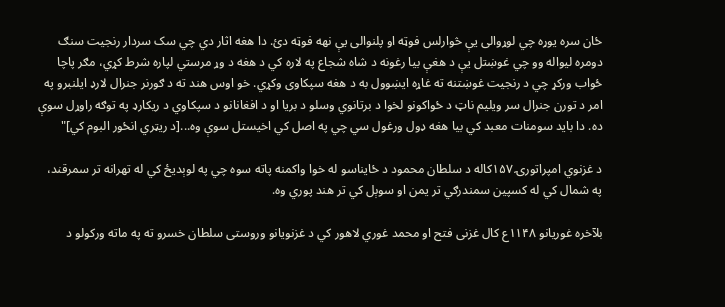ځان سره يوړه چي لوړوالی يې څوارلس فوټه او پلنوالی يې نهه فوټه دئ. دا هغه اثار دي چي سک سردار رنجیت سنګ دومره لیواله وو چي غوښتل یې د هغې بیا رغونه د شاه شجاع په لاره کي د هغه د وړ مرستي لپاره شرط کړي، مګر پاچا ځواب ورکړ چي د رنجيت غوښتنه ته غاړه ایښوول به د هغه سپکاوی وکړي. خو اوس هند ته د ګورنر جنرال لارډ ایلنبرو په امر د تورن جنرال سر ویلیم ناټ د ځواکونو لخوا د برتانوي وسلو د بریا او د افغانانو د سپکاوي د ریکارډ په توګه راوړل سوې ده. دا باید سومنات معبد کي بیا هغه ډول ورغول سي چي په اصل کي اخیستل سوې وه...[د ريټري انځور البوم کي]"

د غزنوي امپراتورۍ ۱۵۷کاله د سلطان محمود د ځايناسو له خوا واکمنه پاته سوه چي په لوېديځ کي له تهرانه تر سمرقند، په شمال کي له کسپين سمندرګي تر يمن او سوېل کي تر هند پوري وه.

بلآخره غوریانو ۱۱۴۸ع کال غزنی فتح او محمد غوري لاهور کي د غزنویانو وروستی سلطان خسرو ته په ماته ورکولو د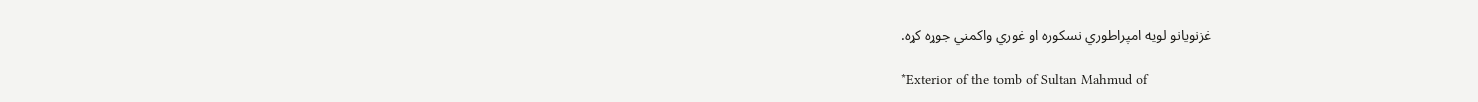غزنویانو لویه امپراطوري نسکوره او غوري واکمني جوړه کړه.

*Exterior of the tomb of Sultan Mahmud of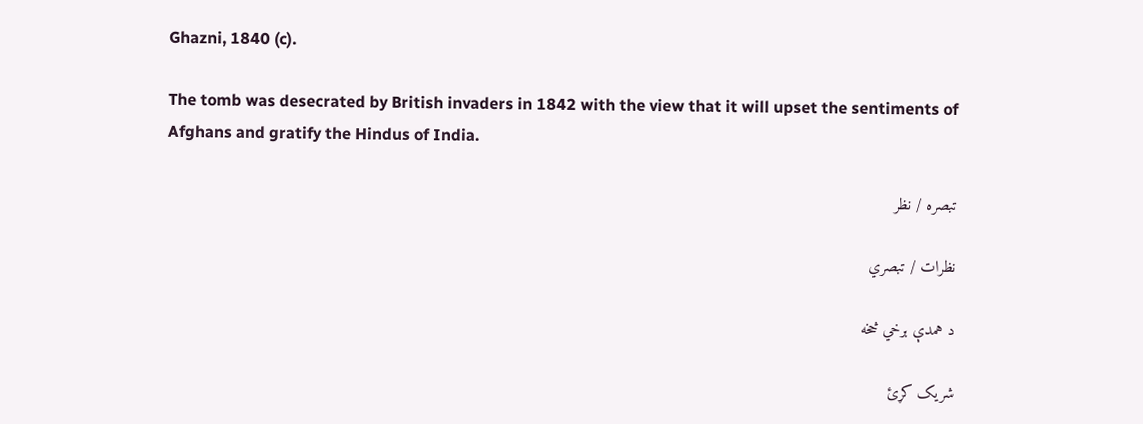Ghazni, 1840 (c).

The tomb was desecrated by British invaders in 1842 with the view that it will upset the sentiments of Afghans and gratify the Hindus of India.

تبصره / نظر

نظرات / تبصري

د همدې برخي څخه

شریک کړئ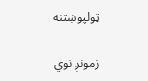ټولپوښتنه

زمونږ نوي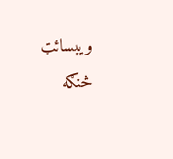ویبسائټ څنګه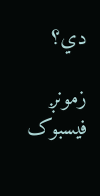دي؟

زمونږ فيسبوک